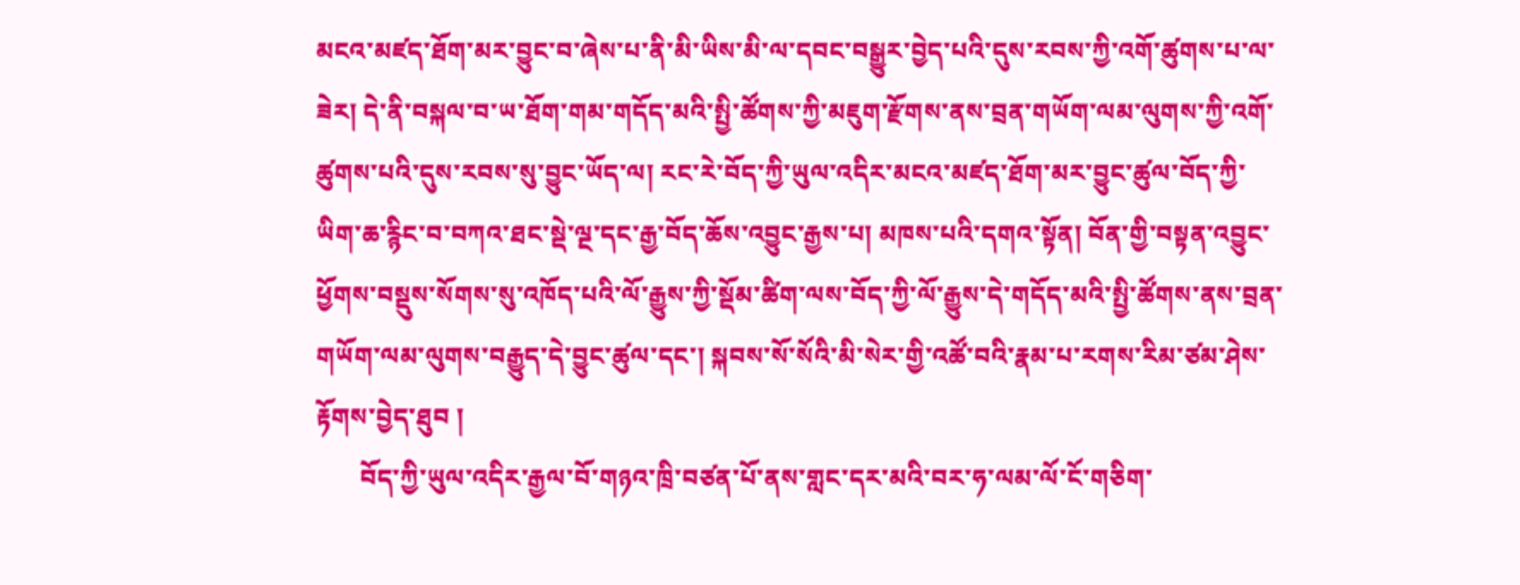མངའ་མཛད་ཐོག་མར་བྱུང་བ་ཞེས་པ་ནི་མི་ཡིས་མི་ལ་དབང་བསྒྱུར་བྱེད་པའི་དུས་རབས་ཀྱི་འགོ་ཚུགས་པ་ལ་ཟེར། དེ་ནི་བསྐལ་བ་ཡ་ཐོག་གམ་གདོད་མའི་སྤྱི་ཚོགས་ཀྱི་མཇུག་རྫོགས་ནས་བྲན་གཡོག་ལམ་ལུགས་ཀྱི་འགོ་ཚུགས་པའི་དུས་རབས་སུ་བྱུང་ཡོད་ལ། རང་རེ་བོད་ཀྱི་ཡུལ་འདིར་མངའ་མཛད་ཐོག་མར་བྱུང་ཚུལ་བོད་ཀྱི་ཡིག་ཆ་རྙིང་བ་བཀའ་ཐང་སྡེ་ལྔ་དང་རྒྱ་བོད་ཆོས་འབྱུང་རྒྱས་པ། མཁས་པའི་དགའ་སྟོན། བོན་གྱི་བསྟན་འབྱུང་ཕྱོགས་བསྡུས་སོགས་སུ་འཁོད་པའི་ལོ་རྒྱུས་ཀྱི་སྡོམ་ཚིག་ལས་བོད་ཀྱི་ལོ་རྒྱུས་དེ་གདོད་མའི་སྤྱི་ཚོགས་ནས་བྲན་གཡོག་ལམ་ལུགས་བརྒྱུད་དེ་བྱུང་ཚུལ་དང་། སྐབས་སོ་སོའི་མི་སེར་གྱི་འཚོ་བའི་རྣམ་པ་རགས་རིམ་ཙམ་ཤེས་རྟོགས་བྱེད་ཐུབ །
       བོད་ཀྱི་ཡུལ་འདིར་རྒྱལ་བོ་གཉའ་ཁྲི་བཙན་པོ་ནས་གླང་དར་མའི་བར་ཧ་ལམ་ལོ་ངོ་གཅིག་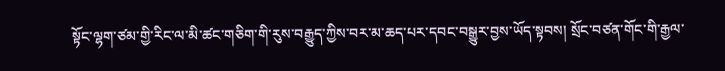སྟོང་ལྷག་ཙམ་གྱི་རིང་ལ་མི་ཚང་གཅིག་གི་རུས་བརྒྱུད་ཀྱིས་བར་མ་ཆད་པར་དབང་བསྒྱུར་བྱས་ཡོད་སྟབས། སྲོང་བཙན་གོང་གི་རྒྱལ་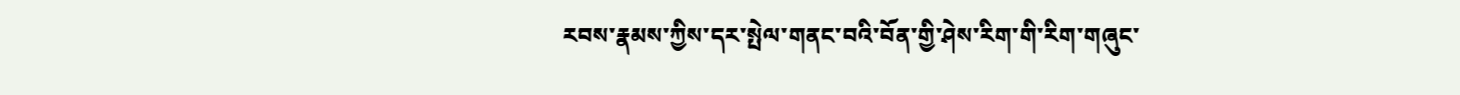རབས་རྣམས་ཀྱིས་དར་སྤེལ་གནང་བའི་བོན་གྱི་ཤེས་རིག་གི་རིག་གཞུང་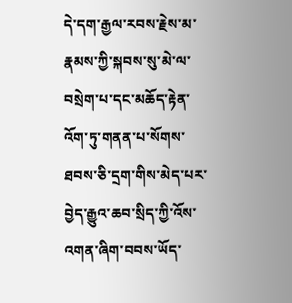དེ་དག་རྒྱལ་རབས་རྗེས་མ་རྣམས་ཀྱི་སྐབས་སུ་མེ་ལ་བསྲེག་པ་དང་མཆོད་རྟེན་འོག་ཏུ་གནན་པ་སོགས་ཐབས་ཅི་དྲག་གིས་མེད་པར་བྱེད་རྒྱུའ་ཆབ་སྲིད་ཀྱི་འོས་འགན་ཞིག་བབས་ཡོད་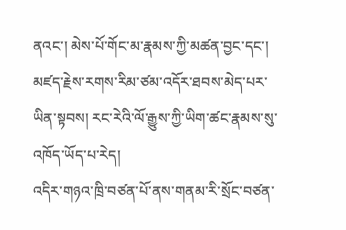ནའང་། མེས་པོ་གོང་མ་རྣམས་ཀྱི་མཚན་བྱང་དང་། མཛད་རྗེས་རགས་རིམ་ཙམ་འདོར་ཐབས་མེད་པར་ཡིན་སྟབས། རང་རེའི་ལོ་རྒྱུས་ཀྱི་ཡིག་ཚང་རྣམས་སུ་འཁོད་ཡོད་པ་རེད།
འདིར་གཉའ་ཁྲི་བཙན་པོ་ནས་གནམ་རི་སྲོང་བཙན་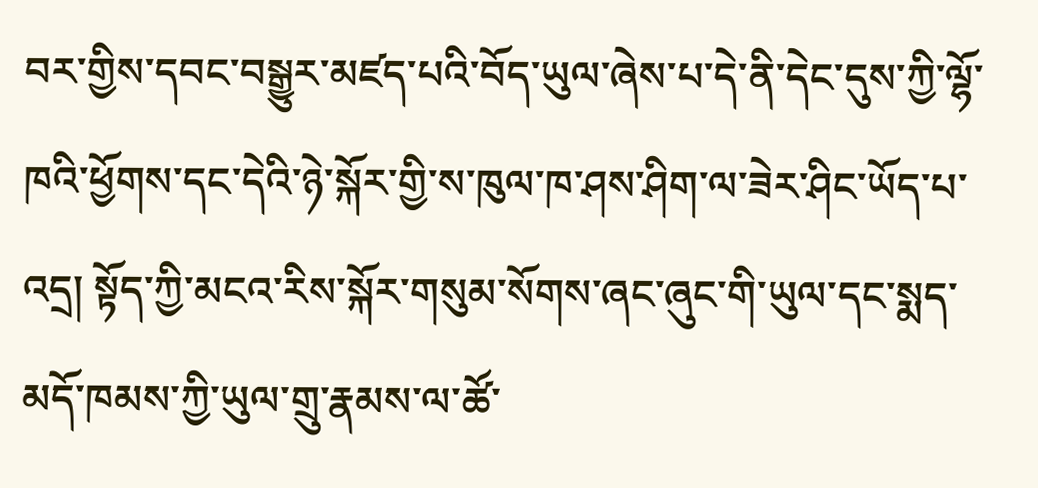བར་གྱིས་དབང་བསྒྱུར་མཛད་པའི་བོད་ཡུལ་ཞེས་པ་དེ་ནི་དེང་དུས་ཀྱི་ལྷོ་ཁའི་ཕྱོགས་དང་དེའི་ཉེ་སྐོར་གྱི་ས་ཁུལ་ཁ་ཤས་ཤིག་ལ་ཟེར་ཤིང་ཡོད་པ་འདྲ། སྟོད་ཀྱི་མངའ་རིས་སྐོར་གསུམ་སོགས་ཞང་ཞུང་གི་ཡུལ་དང་སྨད་མདོ་ཁམས་ཀྱི་ཡུལ་གྲུ་རྣམས་ལ་ཚོ་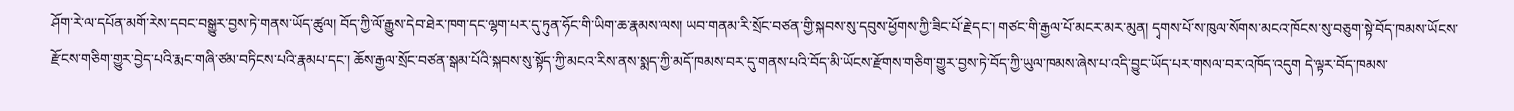ཤོག་རེ་ལ་དཔོན་མགོ་རེས་དབང་བསྒྱུར་བྱས་ཏེ་གནས་ཡོད་ཚུལ། བོད་ཀྱི་ལོ་རྒྱུས་དེབ་ཐེར་ཁག་དང་ལྷག་པར་དུ་ཏུན་ཧོང་གི་ཡིག་ཆ་རྣམས་ལས། ཡབ་གནམ་རི་སྲོང་བཙན་གྱི་སྐབས་སུ་དབུས་ཕྱོགས་ཀྱི་ཟིང་པོ་རྗེ་དང་། གཙང་གི་རྒྱལ་པོ་མངར་མར་མུན། དྭགས་པོ་ས་ཁུལ་སོགས་མངའ་ཁོངས་སུ་བཅུག་སྟེ་བོད་ཁམས་ཡོངས་རྫོངས་གཅིག་གྱུར་བྱེད་པའི་རྨང་གཞི་ཙམ་བཏིངས་པའི་རྣམཔ་དང་། ཆོས་རྒྱལ་སྲོང་བཙན་སྒམ་པོའི་སྐབས་སུ་སྟོད་ཀྱི་མངའ་རིས་ནས་སྨད་ཀྱི་མདོ་ཁམས་བར་དུ་གནས་པའི་བོད་མི་ཡོངས་རྫོགས་གཅིག་གྱུར་བྱས་ཏེ་བོད་ཀྱི་ཡུལ་ཁམས་ཞེས་པ་འདི་བྱུང་ཡོད་པར་གསལ་བར་འཁོད་འདུག དེ་ལྟར་བོད་ཁམས་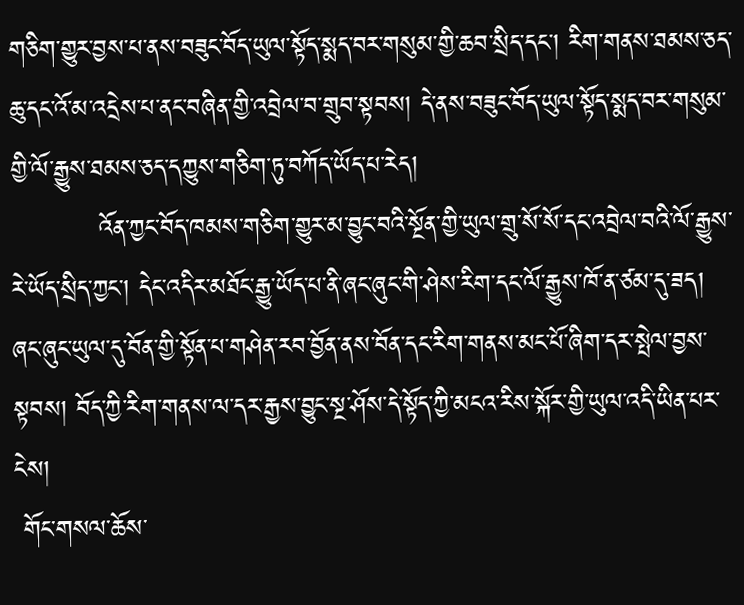གཅིག་གྱུར་བྱས་པ་ནས་བཟུང་བོད་ཡུལ་སྟོད་སྨད་བར་གསུམ་གྱི་ཆབ་སྲིད་དང་། རིག་གནས་ཐམས་ཅད་ཆུ་དང་འོ་མ་འདྲེས་པ་ནང་བཞིན་གྱི་འབྲེལ་བ་གྲུབ་སྟབས། དེ་ནས་བཟུང་བོད་ཡུལ་སྟོད་སྨད་བར་གསུམ་གྱི་ལོ་རྒྱུས་ཐམས་ཅད་དཀྱུས་གཅིག་ཏུ་བཀོད་ཡོད་པ་རེད།
          འོན་ཀྱང་བོད་ཁམས་གཅིག་གྱུར་མ་བྱུང་བའི་སྔོན་གྱི་ཡུལ་གྲུ་སོ་སོ་དང་འབྲེལ་བའི་ལོ་རྒྱུས་རེ་ཡོད་སྲིད་ཀྱང་། དེང་འདིར་མཐོང་རྒྱུ་ཡོད་པ་ནི་ཞང་ཞུང་གི་ཤེས་རིག་དང་ལོ་རྒྱུས་ཁོ་ན་ཙམ་དུ་ཟད། ཞང་ཞུང་ཡུལ་དུ་བོན་གྱི་སྟོན་པ་གཤེན་རབ་བྱོན་ནས་བོན་དང་རིག་གནས་མང་པོ་ཞིག་དར་སྤེལ་བྱས་སྟབས། བོད་ཀྱི་རིག་གནས་ལ་དར་རྒྱས་བྱུང་སྔ་ཤོས་དེ་སྟོད་ཀྱི་མངའ་རིས་སྐོར་གྱི་ཡུལ་འདི་ཡིན་པར་ངེས།
 གོང་གསལ་ཆོས་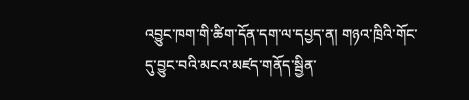འབྱུང་ཁག་གི་ཚིག་དོན་དག་ལ་དཔྱད་ན། གཉའ་ཁྲིའི་གོང་དུ་བྱུང་བའི་མངའ་མཛད་གནོད་སྦྱིན་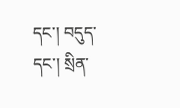དང་། བདུད་དང་། སྲིན་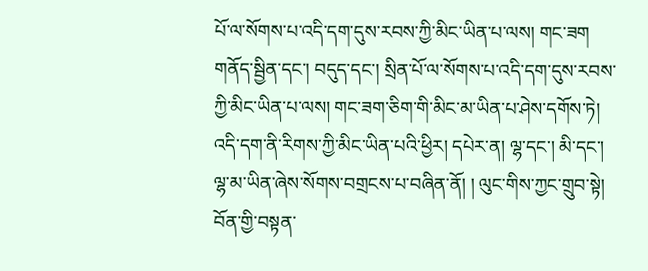པོ་ལ་སོགས་པ་འདི་དག་དུས་རབས་ཀྱི་མིང་ཡིན་པ་ལས། གང་ཟག གནོད་སྦྱིན་དང་། བདུད་དང་། སྲིན་པོ་ལ་སོགས་པ་འདི་དག་དུས་རབས་ཀྱི་མིང་ཡིན་པ་ལས། གང་ཟག་ཅིག་གི་མིང་མ་ཡིན་པ་ཤེས་དགོས་ཏེ།   འདི་དག་ནི་རིགས་ཀྱི་མིང་ཡིན་པའི་ཕྱིར། དཔེར་ན། ལྷ་དང་། མི་དང་། ལྷ་མ་ཡིན་ཞེས་སོགས་བགྲངས་པ་བཞིན་ནོ། ། ལུང་གིས་ཀྱང་གྲུབ་སྟེ། བོན་གྱི་བསྟན་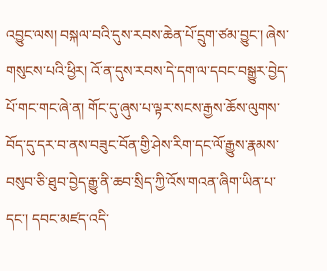འབྱུང་ལས། བསྐལ་བའི་དུས་རབས་ཆེན་པོ་དྲུག་ཙམ་བྱུང་། ཞེས་གསུངས་པའི་ཕྱིར། འོ་ན་དུས་རབས་དེ་དག་ལ་དབང་བསྒྱུར་བྱེད་པོ་གང་གང་ཞེ་ན། གོང་དུ་ཞུས་པ་ལྟར་སངས་རྒྱས་ཆོས་ལུགས་བོད་དུ་དར་བ་ནས་བཟུང་བོན་གྱི་ཤེས་རིག་དང་ལོ་རྒྱུས་རྣམས་བསུབ་ཅི་ཐུབ་བྱེད་རྒྱུ་ནི་ཆབ་སྲིད་ཀྱི་འོས་གའན་ཞིག་ཡིན་པ་དང་། དབང་མཛད་འདི་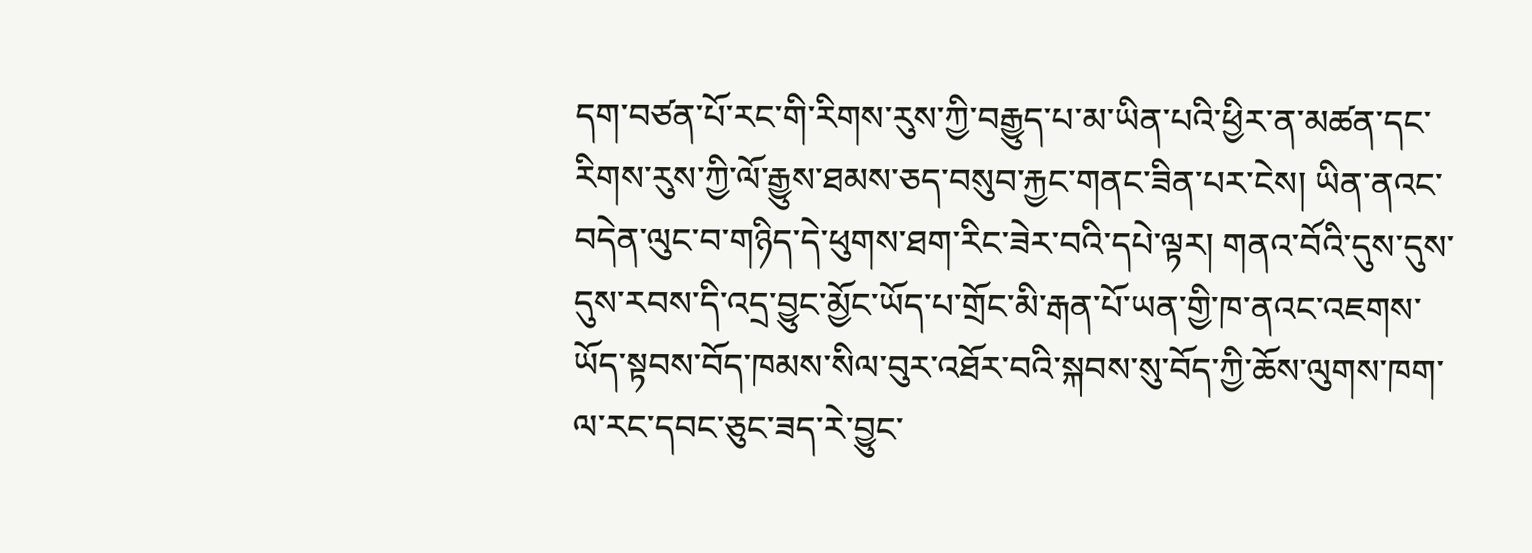དག་བཙན་པོ་རང་གི་རིགས་རུས་ཀྱི་བརྒྱུད་པ་མ་ཡིན་པའི་ཕྱིར་ན་མཚན་དང་རིགས་རུས་ཀྱི་ལོ་རྒྱུས་ཐམས་ཅད་བསུབ་རྐྱང་གནང་ཟིན་པར་ངེས། ཡིན་ནའང་བདེན་ལུང་བ་གཉིད་དེ་ཕུགས་ཐག་རིང་ཟེར་བའི་དཔེ་ལྟར། གནའ་བོའི་དུས་དུས་དུས་རབས་དི་འདྲ་བྱུང་མྱོང་ཡོད་པ་གྲོང་མི་རྒན་པོ་ཡན་གྱི་ཁ་ནའང་འཇགས་ཡོད་སྟབས་བོད་ཁམས་སིལ་བུར་འཐོར་བའི་སྐབས་སུ་བོད་ཀྱི་ཆོས་ལུགས་ཁག་ལ་རང་དབང་ཅུང་ཟད་རེ་བྱུང་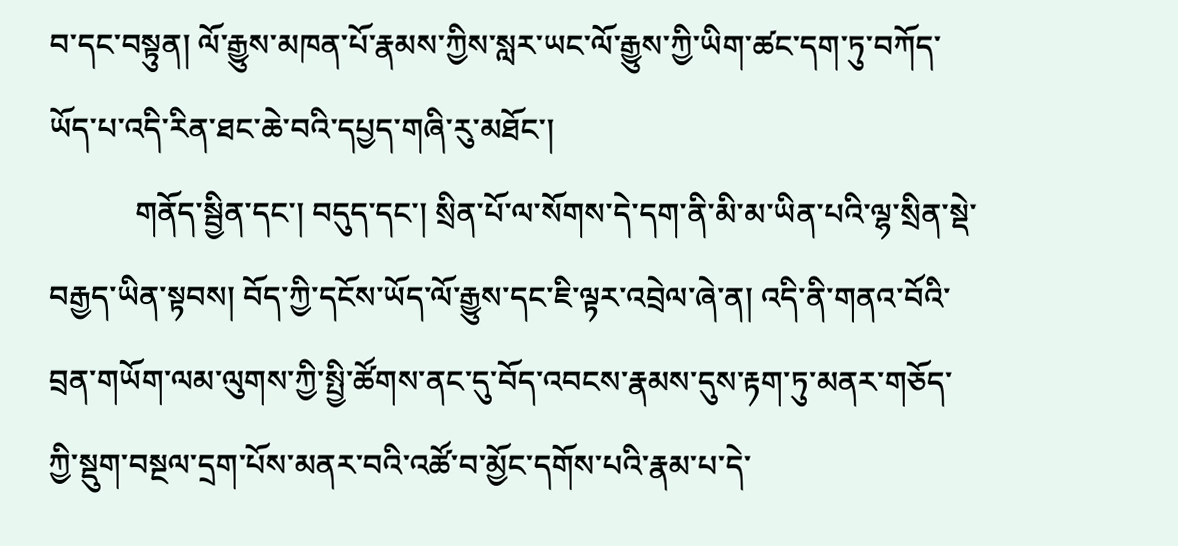བ་དང་བསྟུན། ལོ་རྒྱུས་མཁན་པོ་རྣམས་ཀྱིས་སླར་ཡང་ལོ་རྒྱུས་ཀྱི་ཡིག་ཚང་དག་ཏུ་བཀོད་ཡོད་པ་འདི་རིན་ཐང་ཆེ་བའི་དཔྱད་གཞི་རུ་མཐོང་།
           གནོད་སྦྱིན་དང་། བདུད་དང་། སྲིན་པོ་ལ་སོགས་དེ་དག་ནི་མི་མ་ཡིན་པའི་ལྷ་སྲིན་སྡེ་བརྒྱད་ཡིན་སྟབས། བོད་ཀྱི་དངོས་ཡོད་ལོ་རྒྱུས་དང་ཇི་ལྟར་འབྲེལ་ཞེ་ན། འདི་ནི་གནའ་བོའི་བྲན་གཡོག་ལམ་ལུགས་ཀྱི་སྤྱི་ཚོགས་ནང་དུ་བོད་འབངས་རྣམས་དུས་རྟག་ཏུ་མནར་གཅོད་ཀྱི་སྡུག་བསྔལ་དྲག་པོས་མནར་བའི་འཚོ་བ་མྱོང་དགོས་པའི་རྣམ་པ་དེ་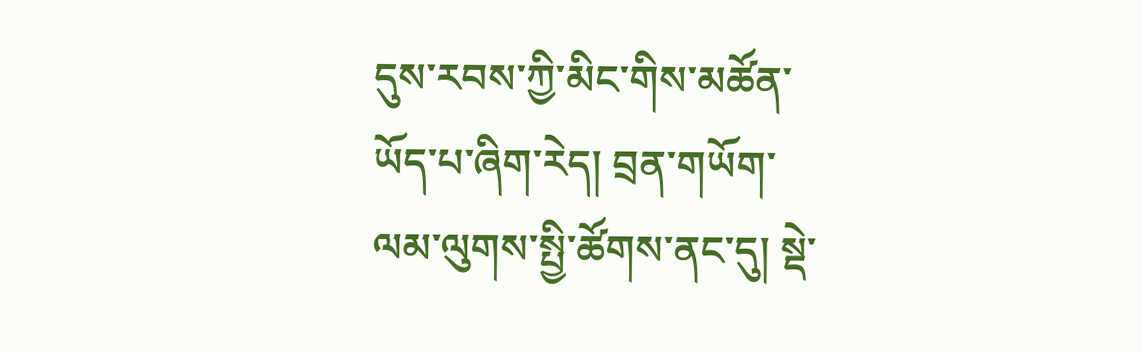དུས་རབས་ཀྱི་མིང་གིས་མཚོན་ཡོད་པ་ཞིག་རེད། བྲན་གཡོག་ལམ་ལུགས་སྤྱི་ཚོགས་ནང་དུ། སྡེ་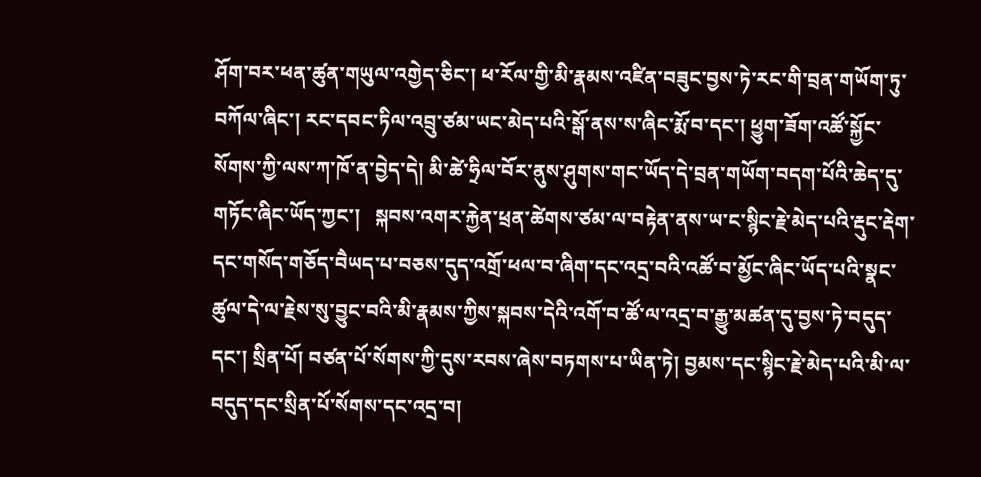ཤོག་བར་ཕན་ཚུན་གཡུལ་འགྱེད་ཅིང་། ཕ་རོལ་གྱི་མི་རྣམས་འཛིན་བཟུང་བྱས་ཏེ་རང་གི་བྲན་གཡོག་ཏུ་བཀོལ་ཞིང་། རང་དབང་ཏིལ་འབྲུ་ཙམ་ཡང་མེད་པའི་སྒོ་ནས་ས་ཞིང་རྨོ་བ་དང་། ཕྱུག་ཟོག་འཚོ་སྐྱོང་སོགས་ཀྱི་ལས་ཀ་ཁོ་ན་བྱེད་དེ། མི་ཚེ་ཧྲིལ་བོར་ནུས་ཤུགས་གང་ཡོད་དེ་བྲན་གཡོག་བདག་པོའི་ཆེད་དུ་གཏོང་ཞིང་ཡོད་ཀྱང་།   སྐབས་འགར་རྐྱེན་ཕྲན་ཚེགས་ཙམ་ལ་བརྟེན་ནས་ཡ་ང་སྙིང་རྗེ་མེད་པའི་རྡུང་རྡེག་དང་གསོད་གཅོད་བཻཡད་པ་བཅས་དུད་འགྲོ་ཕལ་བ་ཞིག་དང་འདྲ་བའི་འཚོ་བ་མྱོང་ཞིང་ཡོད་པའི་སྣང་ཚུལ་དེ་ལ་རྗེས་སུ་བྱུང་བའི་མི་རྣམས་ཀྱིས་སྐབས་དེའི་འགོ་བ་ཚོ་ལ་འདྲ་བ་རྒྱུ་མཚན་དུ་བྱས་ཏེ་བདུད་དང་། སྲིན་པོ། བཙན་པོ་སོགས་ཀྱི་དུས་རབས་ཞེས་བཏགས་པ་ཡིན་ཏེ། བྱམས་དང་སྙིང་རྗེ་མེད་པའི་མི་ལ་བདུད་དང་སྲིན་པོ་སོགས་དང་འདྲ་བ།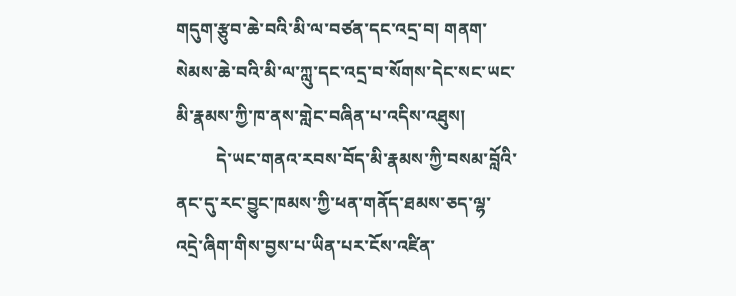གདུག་རྩུབ་ཆེ་བའི་མི་ལ་བཙན་དང་འདྲ་བ། གནག་སེམས་ཆེ་བའི་མི་ལ་ཀླུ་དང་འདྲ་བ་སོགས་དེང་སང་ཡང་མི་རྣམས་ཀྱི་ཁ་ནས་གླེང་བཞིན་པ་འདིས་འཐུས།
         དེ་ཡང་གནའ་རབས་བོད་མི་རྣམས་ཀྱི་བསམ་བློའི་ནང་དུ་རང་བྱུང་ཁམས་ཀྱི་ཕན་གནོད་ཐམས་ཅད་ལྷ་འདྲེ་ཞིག་གིས་བྱས་པ་ཡིན་པར་ངོས་འཛིན་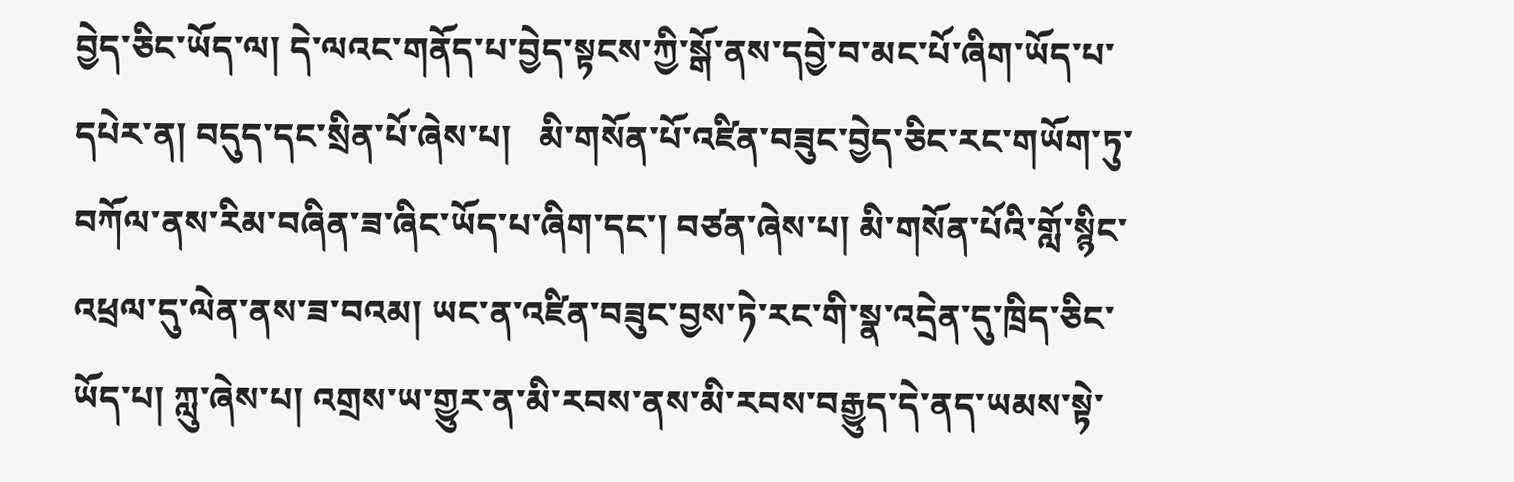བྱེད་ཅིང་ཡོད་ལ། དེ་ལའང་གནོད་པ་བྱེད་སྟངས་ཀྱི་སྒོ་ནས་དབྱེ་བ་མང་པོ་ཞིག་ཡོད་པ་དཔེར་ན། བདུད་དང་སྲིན་པོ་ཞེས་པ།   མི་གསོན་པོ་འཛིན་བཟུང་བྱེད་ཅིང་རང་གཡོག་ཏུ་བཀོལ་ནས་རིམ་བཞིན་ཟ་ཞིང་ཡོད་པ་ཞིག་དང་། བཙན་ཞེས་པ། མི་གསོན་པོའི་གློ་སྙིང་འཕྲལ་དུ་ལེན་ནས་ཟ་བའམ། ཡང་ན་འཛིན་བཟུང་བྱས་ཏེ་རང་གི་སྣ་འདྲེན་དུ་ཁྲིད་ཅིང་ཡོད་པ། ཀླུ་ཞེས་པ། འགྲས་ཡ་གྱུར་ན་མི་རབས་ནས་མི་རབས་བརྒྱུད་དེ་ནད་ཡམས་སྟེ་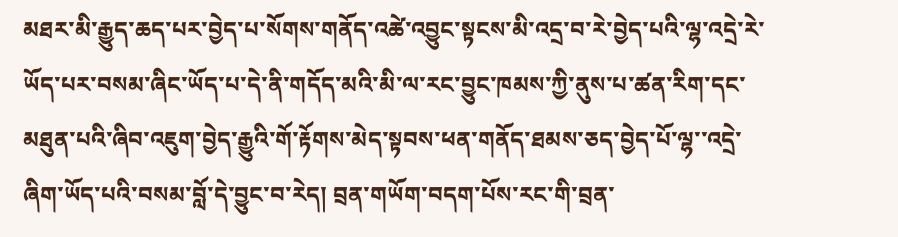མཐར་མི་རྒྱུད་ཆད་པར་བྱེད་པ་སོགས་གནོད་འཚེ་འབྱུང་སྟངས་མི་འདྲ་བ་རེ་བྱེད་པའི་ལྷ་འདྲེ་རེ་ཡོད་པར་བསམ་ཞིང་ཡོད་པ་དེ་ནི་གདོད་མའི་མི་ལ་རང་བྱུང་ཁམས་ཀྱི་ནུས་པ་ཚན་རིག་དང་མཐུན་པའི་ཞིབ་འཇུག་བྱེད་རྒྱུའི་གོ་རྟོགས་མེད་སྟབས་ཕན་གནོད་ཐམས་ཅད་བྱེད་པོ་ལྷ་་འདྲེ་ཞིག་ཡོད་པའི་བསམ་བློ་དེ་བྱུང་བ་རེད། བྲན་གཡོག་བདག་པོས་རང་གི་བྲན་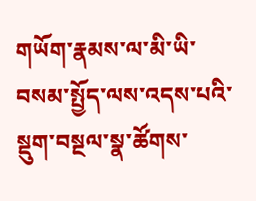གཡོག་རྣམས་ལ་མི་ཡི་བསམ་སྤྱོད་ལས་འདས་པའི་སྡུག་བསྔལ་སྣ་ཚོགས་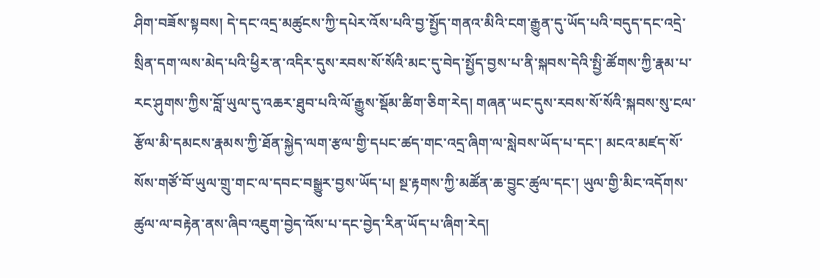ཤིག་བཟོས་སྟབས། དེ་དང་འདྲ་མཚུངས་ཀྱི་དཔེར་འོས་པའི་བྱ་སྤྱོད་གནའ་མིའི་ངག་རྒྱུན་དུ་ཡོད་པའི་བདུད་དང་འདྲེ་སྲིན་དག་ལས་མེད་པའི་ཕྱིར་ན་འདིར་དུས་རབས་སོ་སོའི་མང་དུ་བེད་སྤྱོད་བྱས་པ་ནི་སྐབས་དེའི་སྤྱི་ཚོགས་ཀྱི་རྣམ་པ་རང་ཤུགས་ཀྱིས་བློ་ཡུལ་དུ་འཆར་ཐུབ་པའི་ལོ་རྒྱུས་སྡོམ་ཚིག་ཅིག་རེད། གཞན་ཡང་དུས་རབས་སོ་སོའི་སྐབས་སུ་ངལ་རྩོལ་མི་དམངས་རྣམས་ཀྱི་ཐོན་སྐྱེད་ལག་རྩལ་གྱི་དཔང་ཚད་གང་འདྲ་ཞིག་ལ་སླེབས་ཡོད་པ་དང་། མངའ་མཛད་སོ་སོས་གཙོ་བོ་ཡུལ་གྲུ་གང་ལ་དབང་བསྒྱུར་བྱས་ཡོད་པ། སྔ་རྟགས་ཀྱི་མཚོན་ཆ་བྱུང་ཚུལ་དང་། ཡུལ་གྱི་མིང་འདོགས་ཚུལ་ལ་བརྟེན་ནས་ཞིབ་འཇུག་བྱེད་འོས་པ་དང་བྱེད་རིན་ཡོད་པ་ཞིག་རེད།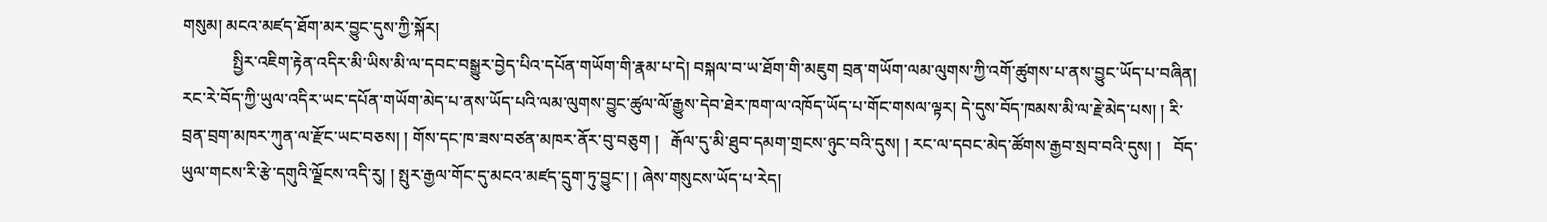གསུམ། མངའ་མཛད་ཐོག་མར་བྱུང་དུས་ཀྱི་སྐོར།
            སྤྱིར་འཇིག་རྟེན་འདིར་མི་ཡིས་མི་ལ་དབང་བསྒྱུར་བྱེད་པིའ་དཔོན་གཡོག་གི་རྣམ་པ་དེ། བསྐལ་བ་ཡ་ཐོག་གི་མཇུག བྲན་གཡོག་ལམ་ལུགས་ཀྱི་འགོ་ཚུགས་པ་ནས་བྱུང་ཡོད་པ་བཞིན། རང་རེ་བོད་ཀྱི་ཡུལ་འདིར་ཡང་དཔོན་གཡོག་མེད་པ་ནས་ཡོད་པའི་ལམ་ལུགས་བྱུང་ཚུལ་ལོ་རྒྱུས་དེབ་ཐེར་ཁག་ལ་འཁོད་ཡོད་པ་གོང་གསལ་ལྟར། དེ་དུས་བོད་ཁམས་མི་ལ་རྗེ་མེད་པས། ། རི་བྲན་བྲག་མཁར་ཀུན་ལ་རྫོང་ཡང་བཅས། ། གོས་དང་ཁ་ཟས་བཙན་མཁར་ནོར་བུ་བཅུག །   རྒོལ་དུ་མི་ཐུབ་དམག་གྲངས་ཉུང་བའི་དུས། ། རང་ལ་དབང་མེད་ཚོགས་རྒྱབ་སྲབ་བའི་དུས། །   བོད་ཡུལ་གངས་རི་རྩེ་དགུའི་ལྗོངས་འདི་རུ། ། སྤུར་རྒྱལ་གོང་དུ་མངའ་མཛད་དྲུག་ཏུ་བྱུང་། ། ཞེས་གསུངས་ཡོད་པ་རེད།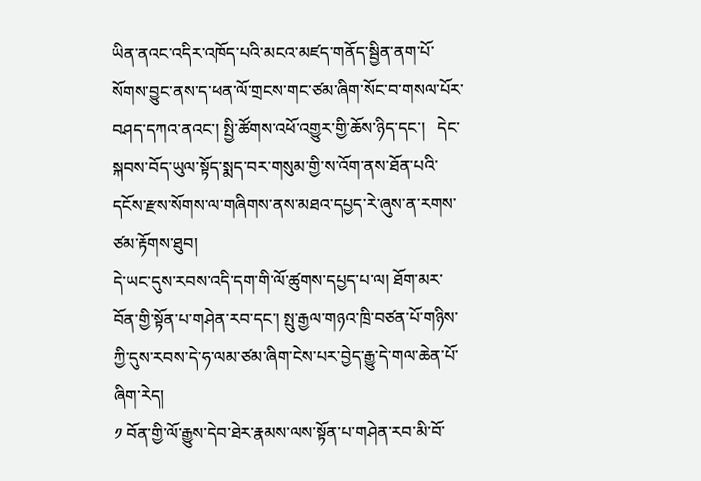ཡིན་ནའང་འདིར་འཁོད་པའི་མངའ་མཛད་གནོད་སྦྱིན་ནག་པོ་སོགས་བྱུང་ནས་ད་ཕན་ལོ་གྲངས་གང་ཙམ་ཞིག་སོང་བ་གསལ་པོར་བཤད་དཀའ་ནའང་། སྤྱི་ཚོགས་འཕོ་འགྱུར་གྱི་ཆོས་ཉིད་དང་།   དེང་སྐབས་བོད་ཡུལ་སྟོད་སྨད་བར་གསུམ་གྱི་ས་འོག་ནས་ཐོན་པའི་དངོས་རྫས་སོགས་ལ་གཞིགས་ནས་མཐའ་དཔྱད་རེ་ཞུས་ན་རགས་ཙམ་རྟོགས་ཐུབ།
དེ་ཡང་དུས་རབས་འདི་དག་གི་ལོ་ཚུགས་དཔྱད་པ་ལ། ཐོག་མར་བོན་གྱི་སྟོན་པ་གཤེན་རབ་དང་། སྤུ་རྒྱལ་གཉའ་ཁྲི་བཙན་པོ་གཉིས་ཀྱི་དུས་རབས་དེ་ཧ་ལམ་ཙམ་ཞིག་ངེས་པར་བྱེད་རྒྱུ་དེ་གལ་ཆེན་པོ་ཞིག་རེད།
༡ བོན་གྱི་ལོ་རྒྱུས་དེབ་ཐེར་རྣམས་ལས་སྟོན་པ་གཤེན་རབ་མི་བོ་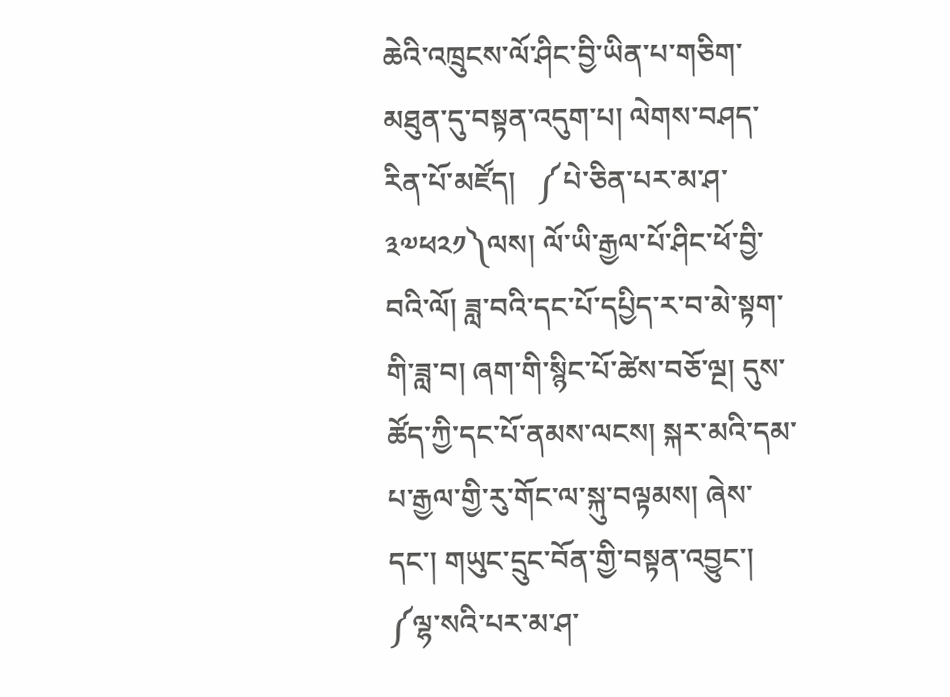ཆེའི་འཁྲུངས་ལོ་ཤིང་བྱི་ཡིན་པ་གཅིག་མཐུན་དུ་བསྟན་འདུག་པ། ལེགས་བཤད་རིན་པོ་མཛོད།   ༼པེ་ཅིན་པར་མ་ཤ་༣༧ཕ༢༡༽ལས། ལོ་ཡི་རྒྱལ་པོ་ཤིང་ཕོ་བྱི་བའི་ལོ། ཟླ་བའི་དང་པོ་དཔྱིད་ར་བ་མེ་སྟག་གི་ཟླ་བ། ཞག་གི་སྙིང་པོ་ཚེས་བཅོ་ལྔ། དུས་ཚོད་ཀྱི་དང་པོ་ནམས་ལངས། སྐར་མའི་དམ་པ་རྒྱལ་གྱི་རུ་གོང་ལ་སྐུ་བལྟམས། ཞེས་དང་། གཡུང་དྲུང་བོན་གྱི་བསྟན་འབྱུང་།   ༼ལྷ་སའི་པར་མ་ཤ་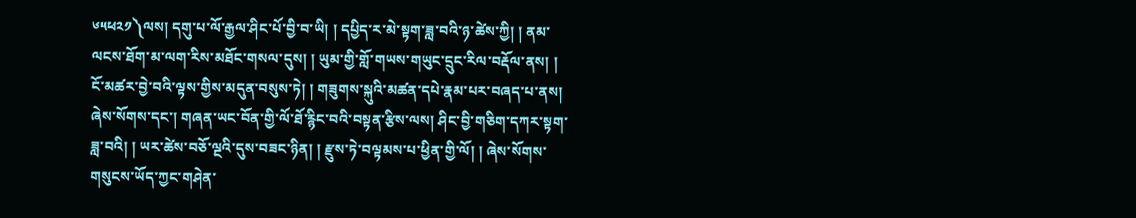༦༥ཕ༢༡༽ལས། དགུ་པ་ལོ་རྒྱལ་ཤིང་པོ་བྱི་བ་ཡི། ། དཔྱིད་ར་མེ་སྟག་ཟླ་བའི་ཉ་ཚེས་ཀྱི། ། ནམ་ལངས་ཐོག་མ་ལག་རིས་མཐོང་གསལ་དུས། ། ཡུམ་གྱི་གློ་གཡས་གཡུང་དྲུང་རིལ་བརྡོལ་ནས། ། ངོ་མཚར་བྱེ་བའི་ལྟས་གྱིས་མདུན་བསུས་ཏེ། ། གཟུགས་སྐུའི་མཚན་དཔེ་རྣམ་པར་བཞད་པ་ནས།   ཞེས་སོགས་དང་། གཞན་ཡང་བོན་གྱི་ལོ་ཐོ་རྙིང་བའི་བསྟན་རྩིས་ལས། ཤིང་བྱི་གཅིག་དཀར་སྟག་ཟླ་བའི། ། ཡར་ཚེས་བཅོ་ལྔའི་དུས་བཟང་ཉིན། ། རྫུས་ཏེ་བལྟམས་པ་ཕྱིན་གྱི་ལོ། ། ཞེས་སོགས་གསུངས་ཡོད་ཀྱང་གཤེན་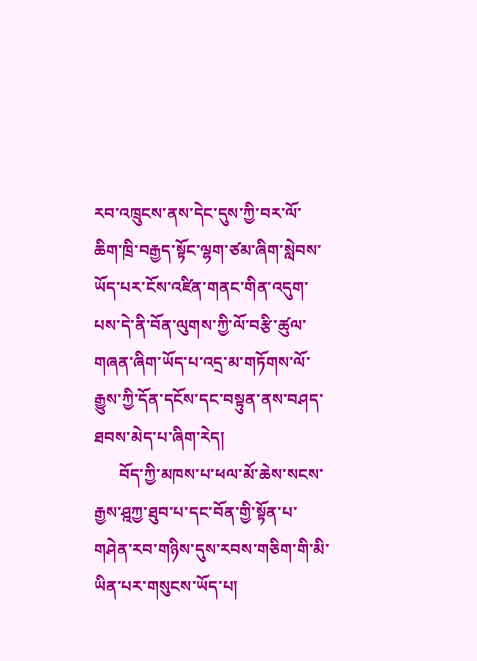རབ་འཁྲུངས་ནས་དེང་དུས་ཀྱི་བར་ལོ་ཆིག་ཁྲི་བརྒྱད་སྟོང་ལྷག་ཙམ་ཞིག་སླེབས་ཡོད་པར་ངོས་འཛིན་གནང་གིན་འདུག་པས་དེ་ནི་བོན་ལུགས་ཀྱི་ལོ་བརྩི་ཚུལ་གཞན་ཞིག་ཡོད་པ་འདྲ་མ་གཏོགས་ལོ་རྒྱུས་ཀྱི་དོན་དངོས་དང་བསྟུན་ནས་བཤད་ཐབས་མེད་པ་ཞིག་རེད།
      བོད་ཀྱི་མཁས་པ་ཕལ་མོ་ཆེས་སངས་རྒྱས་ཤྰཀྱ་ཐུབ་པ་དང་བོན་གྱི་སྟོན་པ་གཤེན་རབ་གཉིས་དུས་རབས་གཅིག་གི་མི་ཡིན་པར་གསུངས་ཡོད་པ།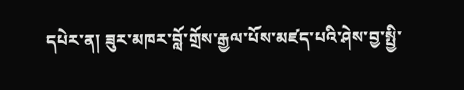དཔེར་ན། ཟུར་མཁར་བློ་གྲོས་རྒྱལ་པོས་མཛད་པའི་ཤེས་བྱ་སྤྱི་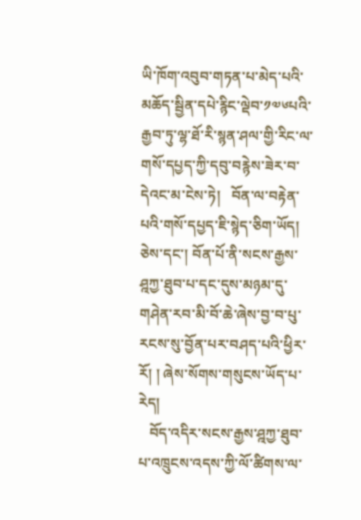ཡི་ཁོག་འབུབ་གཏན་པ་མེད་པའི་མཆོད་སྦྱིན་དཔེ་རྙིང་ལྡེབ་༡༧༦པའི་རྒྱབ་ཏུ་ལྷ་ཐོ་རི་སྙན་ཤལ་གྱི་རིང་ལ་གསོ་དཔྱད་ཀྱི་དབུ་བརྙེས་ཟེར་བ་དེའང་མ་ངེས་ཏེ།   བོན་ལ་བརྟེན་པའི་གསོ་དཔྱད་ཇི་སྙེད་ཅིག་ཡོད། ཅེས་དང་། བོན་པོ་ནི་སངས་རྒྱས་ཤྰཀྱ་ཐུབ་པ་དང་དུས་མཉམ་དུ་གཤེན་རབ་མི་བོ་ཆེ་ཞེས་བྱ་བ་པུ་རངས་སུ་བྱོན་པར་བཤད་པའི་ཕྱིར་རོ། ། ཞེས་སོགས་གསུངས་ཡོད་པ་རེད།
   བོད་འདིར་སངས་རྒྱས་ཤྰཀྱ་ཐུབ་པ་འཁྲུངས་འདས་ཀྱི་ལོ་ཚིགས་ལ་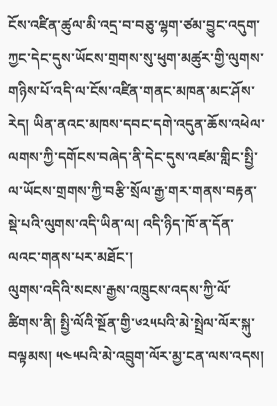ངོས་འཛིན་ཚུལ་མི་འདྲ་བ་བཅུ་ལྷག་ཙམ་བྱུང་འདུག་ཀྱང་དེང་དུས་ཡོངས་གྲགས་སུ་ཕུག་མཚུར་གྱི་ལུགས་གཉིས་པོ་འདི་ལ་ངོས་འཛིན་གནང་མཁན་མང་ཤོས་རེད། ཡིན་ནའང་མཁས་དབང་དགེ་འདུན་ཆོས་འཕེལ་ལགས་ཀྱི་དགོངས་བཞེད་ནི་དེང་དུས་འཛམ་གླིང་སྤྱི་ལ་ཡོངས་གྲགས་ཀྱི་བརྩི་སྲོལ་རྒྱ་གར་གནས་བརྟན་སྡེ་པའི་ལུགས་འདི་ཡིན་ལ། འདི་ཉིད་ཁོ་ན་དོན་ལའང་གནས་པར་མཐོང་།
ལུགས་འདིའི་སངས་རྒྱས་འཁྲུངས་འདས་ཀྱི་ལོ་ཚིགས་ནི། སྤྱི་ལོའི་སྔོན་གྱི་༦༢༥པའི་མེ་སྤྲེལ་ལོར་སྐུ་བལྟམས། ༥༤༥པའི་མེ་འབྲུག་ལོར་མྱ་ངན་ལས་འདས།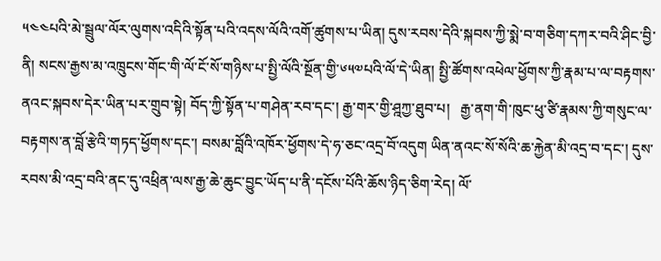༥༤༤པའི་མེ་སྦྲུལ་ལོར་ལུགས་འདིའི་སྟོན་པའི་འདས་ལོའི་འགོ་ཚུགས་པ་ཡིན། དུས་རབས་དེའི་སྐབས་ཀྱི་སྨེ་བ་གཅིག་དཀར་བའི་ཤིང་བྱི་ནི། སངས་རྒྱས་མ་འཁྲུངས་གོང་གི་ལོ་ངོ་སོ་གཉིས་པ་སྤྱི་ལོའི་སྔོན་གྱི་༦༥༧པའི་ལོ་དེ་ཡིན། སྤྱི་ཚོགས་འཕེལ་ཕྱོགས་ཀྱི་རྣམ་པ་ལ་བརྟགས་ནའང་སྐབས་དེར་ཡིན་པར་གྲུབ་སྟེ། བོད་ཀྱི་སྟོན་པ་གཤེན་རབ་དང་། རྒྱ་གར་གྱི་ཤྰཀྱ་ཐུབ་པ།   རྒྱ་ནག་གི་ཁུང་ཕུ་ཙི་རྣམས་ཀྱི་གསུང་ལ་བརྟགས་ན་བློ་རྩེའི་གཏད་ཕྱོགས་དང་། བསམ་བློའི་འཁོར་ཕྱོགས་དེ་ཧ་ཅང་འདྲ་བོ་འདུག ཡིན་ནའང་སོ་སོའི་ཆ་རྐྱེན་མི་འདྲ་བ་དང་། དུས་རབས་མི་འདྲ་བའི་ནང་དུ་འཕྲིན་ལས་རྒྱ་ཆེ་ཆུང་བྱུང་ཡོད་པ་ནི་དངོས་པོའི་ཆོས་ཉིད་ཅིག་རེད། ལོ་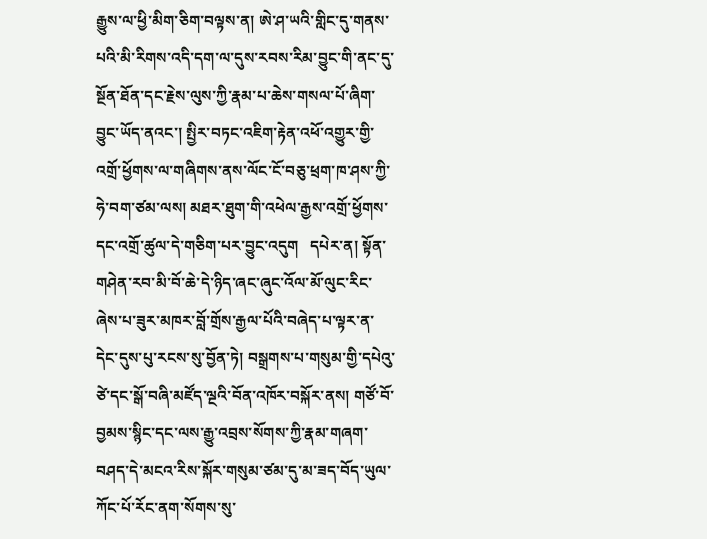རྒྱུས་ལ་ཕྱི་མིག་ཅིག་བལྟས་ན། ཨེ་ཤ་ཡའི་གླིང་དུ་གནས་པའི་མི་རིགས་འདི་དག་ལ་དུས་རབས་རིམ་བྱུང་གི་ནང་དུ་སྔོན་ཐོན་དང་རྗེས་ལུས་ཀྱི་རྣམ་པ་ཆེས་གསལ་པོ་ཞིག་བྱུང་ཡོད་ནའང་། སྤྱིར་བཏང་འཇིག་རྟེན་འཕོ་འགྱུར་གྱི་འགྲོ་ཕྱོགས་ལ་གཞིགས་ནས་ལོང་ངོ་བཅུ་ཕྲག་ཁ་ཤས་ཀྱི་ཧེ་བག་ཙམ་ལས། མཐར་ཐུག་གི་འཕེལ་རྒྱས་འགྲོ་ཕྱོགས་དང་འགྲོ་ཚུལ་དེ་གཅིག་པར་བྱུང་འདུག   དཔེར་ན། སྟོན་གཤེན་རབ་མི་བོ་ཆེ་དེ་ཉིད་ཞང་ཞུང་འོལ་མོ་ལུང་རིང་ཞེས་པ་ཟུར་མཁར་བློ་གྲོས་རྒྱལ་པོའི་བཞེད་པ་ལྟར་ན་དེང་དུས་པུ་རངས་སུ་བྱོན་ཏེ། བསྒྲགས་པ་གསུམ་གྱི་དཔེའུ་ཙེ་དང་སྒོ་བཞི་མཛོད་ལྔའི་བོན་འཁོར་བསྐོར་ནས། གཙོ་བོ་བྱམས་སྙིང་དང་ལས་རྒྱུ་འབྲས་སོགས་ཀྱི་རྣམ་གཞག་བཤད་དེ་མངའ་རིས་སྐོར་གསུམ་ཙམ་དུ་མ་ཟད་བོད་ཡུལ་ཀོང་པོ་རོང་ནག་སོགས་སུ་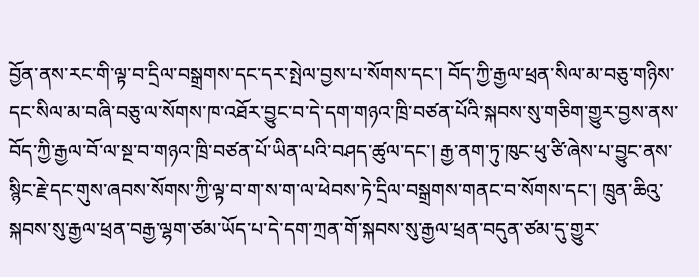བྱོན་ནས་རང་གི་ལྟ་བ་དྲིལ་བསྒྲགས་དང་དར་སྤེལ་བྱས་པ་སོགས་དང་། བོད་ཀྱི་རྒྱལ་ཕྲན་སིལ་མ་བཅུ་གཉིས་དང་སིལ་མ་བཞི་བཅུ་ལ་སོགས་ཁ་འཐོར་བྱུང་བ་དེ་དག་གཉའ་ཁྲི་བཙན་པོའི་སྐབས་སུ་གཅིག་གྱུར་བྱས་ནས་བོད་ཀྱི་རྒྱལ་བོ་ལ་སྔ་བ་གཉའ་ཁྲི་བཙན་པོ་ཡིན་པའི་བཤད་ཚུལ་དང་། རྒྱ་ནག་ཏུ་ཁུང་ཕུ་ཙི་ཞེས་པ་བྱུང་ནས་སྙིང་རྗེ་དང་གུས་ཞབས་སོགས་ཀྱི་ལྟ་བ་ག་ས་ག་ལ་ཕེབས་ཏེ་དྲིལ་བསྒྲགས་གནང་བ་སོགས་དང་། ཁྲུན་ཆིའུ་སྐབས་སུ་རྒྱལ་ཕྲན་བརྒྱ་ལྷག་ཙམ་ཡོད་པ་དེ་དག་ཀྲན་གོ་སྐབས་སུ་རྒྱལ་ཕྲན་བདུན་ཙམ་དུ་གྱུར་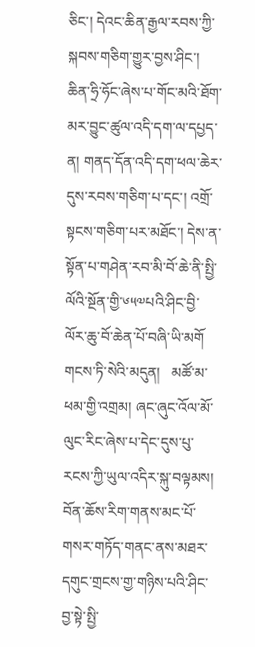ཅིང་། དེའང་ཆིན་རྒྱལ་རབས་ཀྱི་སྐབས་གཅིག་གྱུར་བྱས་ཤིང་། ཆིན་ཧྲི་ཧོང་ཞེས་པ་གོང་མའི་ཐོག་མར་བྱུང་ཚུལ་འདི་དག་ལ་དཔྱད་ན། གནད་དོན་འདི་དག་ཕལ་ཆེར་དུས་རབས་གཅིག་པ་དང་། འགྲོ་སྟངས་གཅིག་པར་མཐོང་། དེས་ན་སྟོན་པ་གཤེན་རབ་མི་བོ་ཆེ་ནི་སྤྱི་ལོའི་སྔོན་གྱི་༦༥༧པའི་ཤིང་བྱི་ལོར་ཆུ་བོ་ཆེན་པོ་བཞི་ཡི་མགོ   གངས་ཏི་སེའི་མདུན།   མཚོ་མ་ཕམ་གྱི་འགྲམ། ཞང་ཞུང་འོལ་མོ་ལུང་རིང་ཞེས་པ་དེང་དུས་པུ་རངས་ཀྱི་ཡུལ་འདིར་སྐུ་བལྟམས། བོན་ཆོས་རིག་གནས་མང་པོ་གསར་གཏོད་གནང་ནས་མཐར་དགུང་གྲངས་གྱ་གཉིས་པའི་ཤིང་བྱ་སྟེ་སྤྱི་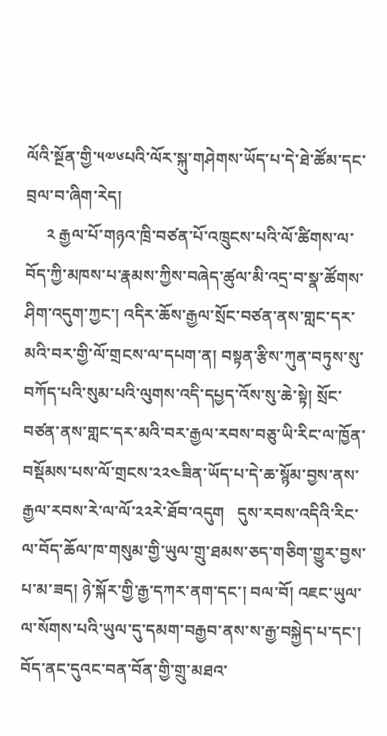ལོའི་སྔོན་གྱི་༥༧༦པའི་ལོར་སྐུ་གཤེགས་ཡོད་པ་དེ་ཐེ་ཚོམ་དང་བྲལ་བ་ཞིག་རེད།
     ༢ རྒྱལ་པོ་གཉའ་ཁྲི་བཙན་པོ་འཁྲུངས་པའི་ལོ་ཚིགས་ལ་བོད་ཀྱི་མཁས་པ་རྣམས་ཀྱིས་བཞེད་ཚུལ་མི་འདྲ་བ་སྣ་ཚོགས་ཤིག་འདུག་ཀྱང་། འདིར་ཆོས་རྒྱལ་སྲོང་བཙན་ནས་གླང་དར་མའི་བར་གྱི་ལོ་གྲངས་ལ་དཔག་ན། བསྟན་རྩིས་ཀུན་བཏུས་སུ་བཀོད་པའི་སུམ་པའི་ལུགས་འདི་དཔྱད་འོས་སུ་ཆེ་སྟེ། སྲོང་བཙན་ནས་གླང་དར་མའི་བར་རྒྱལ་རབས་བཅུ་ཡི་རིང་ལ་ཁྱོན་བསྡོམས་པས་ལོ་གྲངས་༢༢༤ཟིན་ཡོད་པ་དེ་ཆ་སྙོམ་བྱས་ནས་རྒྱལ་རབས་རེ་ལ་ལོ་༢༢རེ་ཐོབ་འདུག   དུས་རབས་འདིའི་རིང་ལ་བོད་ཆོལ་ཁ་གསུམ་གྱི་ཡུལ་གྲུ་ཐམས་ཅད་གཅིག་གྱུར་བྱས་པ་མ་ཟད། ཉེ་སྐོར་གྱི་རྒྱ་དཀར་ནག་དང་། བལ་བོ། འཇང་ཡུལ་ལ་སོགས་པའི་ཡུལ་དུ་དམག་བརྒྱབ་ནས་ས་རྒྱ་བསྐྱེད་པ་དང་། བོད་ནང་དུའང་བན་བོན་གྱི་གྲུ་མཐའ་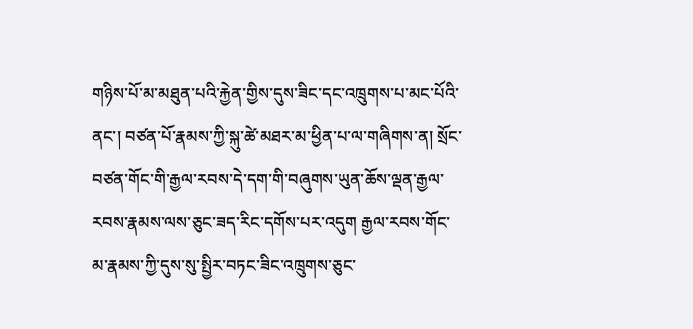གཉིས་པོ་མ་མཐུན་པའི་རྐྱེན་གྱིས་དུས་ཟིང་དང་འཁྲུགས་པ་མང་པོའི་ནང་། བཙན་པོ་རྣམས་ཀྱི་སྐུ་ཚེ་མཐར་མ་ཕྱིན་པ་ལ་གཞིགས་ན། སྲོང་བཙན་གོང་གི་རྒྱལ་རབས་དེ་དག་གི་བཞུགས་ཡུན་ཆོས་ལྡན་རྒྱལ་རབས་རྣམས་ལས་ཅུང་ཟད་རིང་དགོས་པར་འདུག རྒྱལ་རབས་གོང་མ་རྣམས་ཀྱི་དུས་སུ་སྤྱིར་བཏང་ཟིང་འཁྲུགས་ཅུང་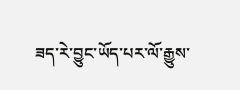ཟད་རེ་བྱུང་ཡོད་པར་ལོ་རྒྱུས་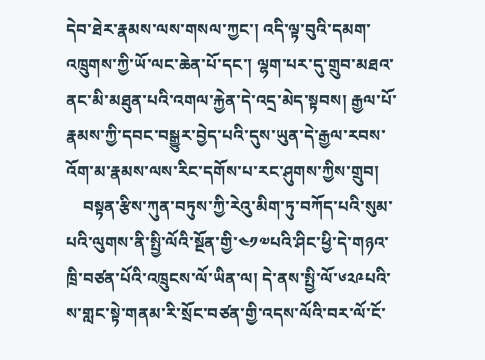དེབ་ཐེར་རྣམས་ལས་གསལ་ཀྱང་། འདི་ལྟ་བུའི་དམག་འཁྲུགས་ཀྱི་ཡོ་ལང་ཆེན་པོ་དང་། ལྷག་པར་དུ་གྲུབ་མཐའ་ནང་མི་མཐུན་པའི་འགལ་རྐྱེན་དེ་འདྲ་མེད་སྟབས། རྒྱལ་པོ་རྣམས་ཀྱི་དབང་བསྒྱུར་བྱེད་པའི་དུས་ཡུན་དེ་རྒྱལ་རབས་འོག་མ་རྣམས་ལས་རིང་དགོས་པ་རང་ཤུགས་ཀྱིས་གྲུབ།
    བསྟན་རྩིས་ཀུན་བཏུས་ཀྱི་རེའུ་མིག་ཏུ་བཀོད་པའི་སུམ་པའི་ལུགས་ནི་སྤྱི་ལོའི་སྔོན་གྱི་༤༡༧པའི་ཤིང་ཕྱི་དེ་གཉའ་ཁྲི་བཙན་པོའི་འཁྲུངས་ལོ་ཡིན་ལ། དེ་ནས་སྤྱི་ལོ་༦༢༩པའི་ས་གླང་སྟེ་གནམ་རི་སྲོང་བཙན་གྱི་འདས་ལོའི་བར་ལོ་ངོ་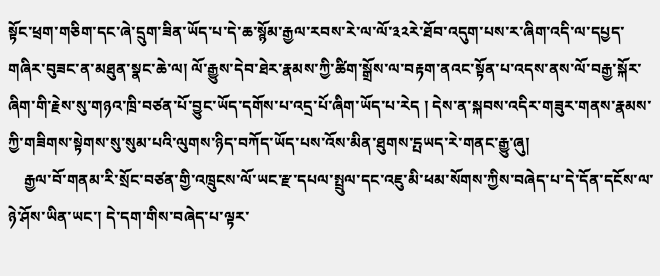སྟོང་ཕྲག་གཅིག་དང་ཞེ་དྲུག་ཟིན་ཡོད་པ་དེ་ཆ་སྙོམ་རྒྱལ་རབས་རེ་ལ་ལོ་༣༢རེ་ཐོབ་འདུག་པས་ར་ཞིག་འདི་ལ་དཔྱད་གཞིར་བུཟང་ན་མཐུན་སྣང་ཆེ་ལ། ལོ་རྒྱུས་དེབ་ཐེར་རྣམས་ཀྱི་ཚིག་སྒྲོས་ལ་བརྟག་ནའང་སྟོན་པ་འདས་ནས་ལོ་བརྒྱ་སྐོར་ཞིག་གི་རྗེས་སུ་གཉའ་ཁྲི་བཙན་པོ་བྱུང་ཡོད་དགོས་པ་འདྲ་པོ་ཞིག་ཡོད་པ་རེད ། དེས་ན་སྐབས་འདིར་གཟུར་གནས་རྣམས་ཀྱི་གཟིགས་སྟེགས་སུ་སུམ་པའི་ལུགས་ཉིད་བཀོད་ཡོད་པས་འོས་མིན་ཐུགས་དྤཡད་རེ་གནང་རྒྱུ་ཞུ།
    རྒྱལ་བོ་གནམ་རི་སྲོང་བཙན་གྱི་འཁྲུངས་ལོ་ཡང་རྫ་དཔལ་སྤྲུལ་དང་འཇུ་མི་ཕམ་སོགས་ཀྱིས་བཞེད་པ་དེ་དོན་དངོས་ལ་ཉེ་ཤོས་ཡིན་ཡང་། དེ་དག་གིས་བཞེད་པ་ལྟར་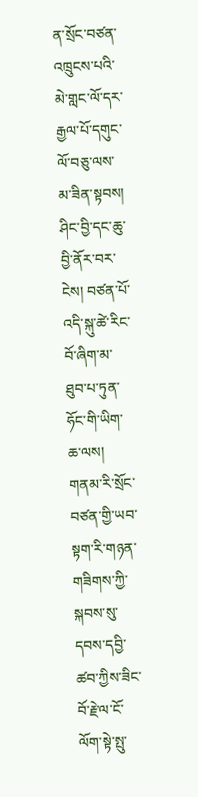ན་སྲོང་བཙན་འཁྲུངས་པའི་མེ་གླང་ལོ་དར་རྒྱལ་པོ་དགུང་ལོ་བཅུ་ལས་མ་ཟིན་སྟབས། ཤིང་བྱི་དང་ཆུ་བྱི་ནོར་བར་ངེས། བཙན་པོ་འདི་སྐུ་ཚེ་རིང་བོ་ཞིག་མ་ཐུབ་པ་ཏུན་ཧོང་གི་ཡིག་ཆ་ལས།   གནམ་རི་སྲོང་བཙན་གྱི་ཡབ་སྟག་རི་གཉན་གཟིགས་ཀྱི་སྐབས་སུ་དབས་དབྱི་ཚབ་ཀྱིས་ཟིང་བོ་རྗེ་ལ་ངོ་ལོག་སྟེ་སྤུ་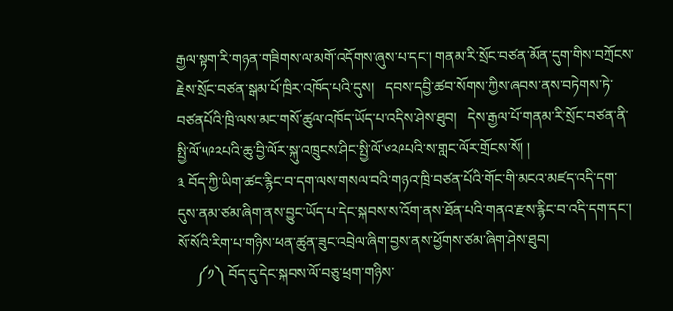རྒྱལ་སྟག་རི་གཉན་གཟིགས་ལ་མགོ་འདོགས་ཞུས་པ་དང་། གནམ་རི་སྲོང་བཙན་མོན་དུག་གིས་བཀྲོངས་རྗེས་སྲོང་བཙན་སྒམ་པོ་ཁྲིར་འཁོད་པའི་དུས།   དབས་དབྱི་ཚབ་སོགས་ཀྱིས་ཞབས་ནས་བཏེགས་ཏེ་བཙནཔོའི་ཁྲི་ལས་མང་གསོ་ཚུལ་འཁོད་ཡོད་པ་འདིས་ཤེས་ཐུབ།   དེས་རྒྱལ་པོ་གནམ་རི་སྲོང་བཙན་ནི་སྤྱི་ལོ་༥༩༢པའི་ཆུ་བྱི་ལོར་སྐུ་འཁྲུངས་ཤིང་སྤྱི་ལོ་༦༢༩པའི་ས་གླང་ལོར་གྲོངས་སོ། །
༣ བོད་ཀྱི་ཡིག་ཚང་རྙིང་བ་དག་ལས་གསལ་བའི་གཉའ་ཁྲི་བཙན་པོའི་གོང་གི་མངའ་མཛད་འདི་དག་དུས་ནམ་ཙམ་ཞིག་ནས་བྱུང་ཡོད་པ་དེང་སྐབས་ས་འོག་ནས་ཐོན་པའི་གནའ་རྫས་རྙིང་བ་འདི་དག་དང་།   སོ་སོའི་རིག་པ་གཉིས་ཕན་ཚུན་ཟུང་འབྲེལ་ཞིག་བྱས་ནས་ཕྱོགས་ཙམ་ཞིག་ཤེས་ཐུབ།
     ༼༡༽ བོད་དུ་དེང་སྐབས་ལོ་བཅུ་ཕྲག་གཉིས་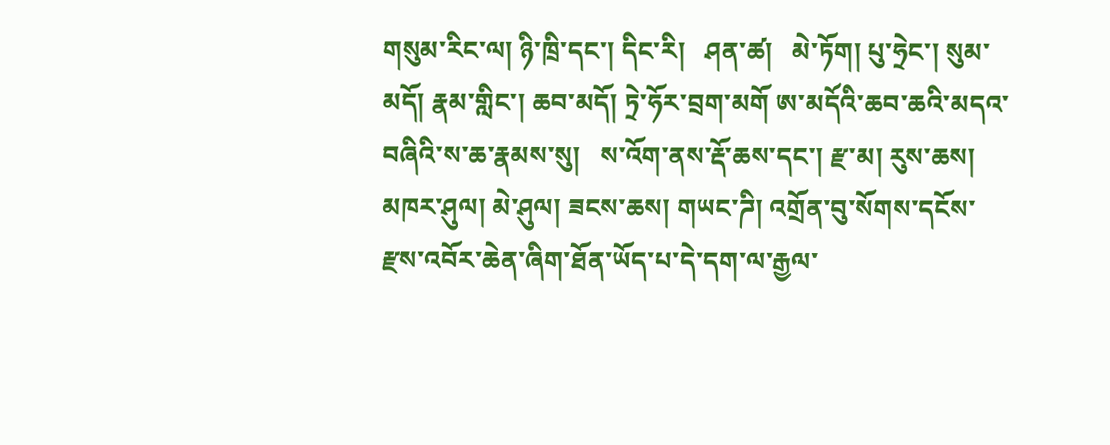གསུམ་རིང་ལ། ཉི་ཁྲི་དང་། དིང་རི།   ཤན་ཚ།   མེ་ཏོག། པུ་ཧྲེང་། སུམ་མདོ། རྣམ་གླིང་། ཆབ་མདོ། ཏྲེ་ཧོར་བྲག་མགོ ཨ་མདོའི་ཆབ་ཆའི་མདའ་བཞིའི་ས་ཆ་རྣམས་སུ།   ས་འོག་ནས་རྡོ་ཆས་དང་། རྫ་མ། རུས་ཆས། མཁར་ཤུལ། མེ་ཤུལ། ཟངས་ཆས། གཡང་ཌི། འགྲོན་བུ་སོགས་དངོས་རྫས་འབོར་ཆེན་ཞིག་ཐོན་ཡོད་པ་དེ་དག་ལ་རྒྱལ་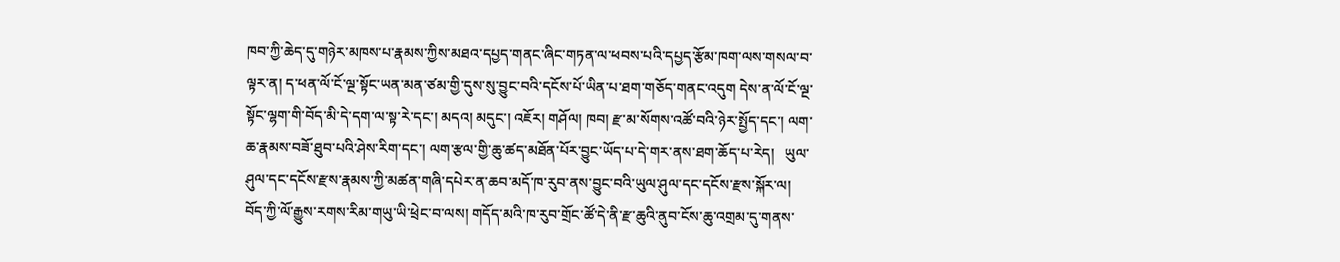ཁབ་ཀྱི་ཆེད་དུ་གཉེར་མཁས་པ་རྣམས་ཀྱིས་མཐའ་དཔྱད་གནང་ཞིང་གཏན་ལ་ཕབས་པའི་དཔྱད་རྩོམ་ཁག་ལས་གསལ་བ་ལྟར་ན། ད་ཕན་ལོ་ངོ་ལྔ་སྟོང་ཡན་མན་ཙམ་གྱི་དུས་སུ་བྱུང་བའི་དངོས་པོ་ཡིན་པ་ཐག་གཅོད་གནང་འདུག དེས་ན་ལོ་ངོ་ལྔ་སྟོང་ལྷག་གི་བོད་མི་དེ་དག་ལ་སྟ་རེ་དང་། མདའ། མདུང་། འཇོར། གཤོལ། ཁབ། རྫ་མ་སོགས་འཚོ་བའི་ཉེར་སྤྱོད་དང་། ལག་ཆ་རྣམས་བཟོ་ཐུབ་པའི་ཤེས་རིག་དང་། ལག་རྩལ་གྱི་ཆུ་ཚད་མཐོན་པོར་བྱུང་ཡོད་པ་དེ་གར་ནས་ཐག་ཆོད་པ་རེད།   ཡུལ་ཤུལ་དང་དངོས་རྫས་རྣམས་ཀྱི་མཚན་གཞི་དཔེར་ན་ཆབ་མདོ་ཁ་རུབ་ནས་བྱུང་བའི་ཡུལ་ཤུལ་དང་དངོས་རྫས་སྐོར་ལ། བོད་ཀྱི་ལོ་རྒྱུས་རགས་རིམ་གཡུ་ཡི་ཕྲེང་བ་ལས། གདོད་མའི་ཁ་རུབ་གྲོང་ཚོ་དེ་ནི་རྫ་ཆུའི་ནུབ་ངོས་ཆུ་འགྲམ་དུ་གནས་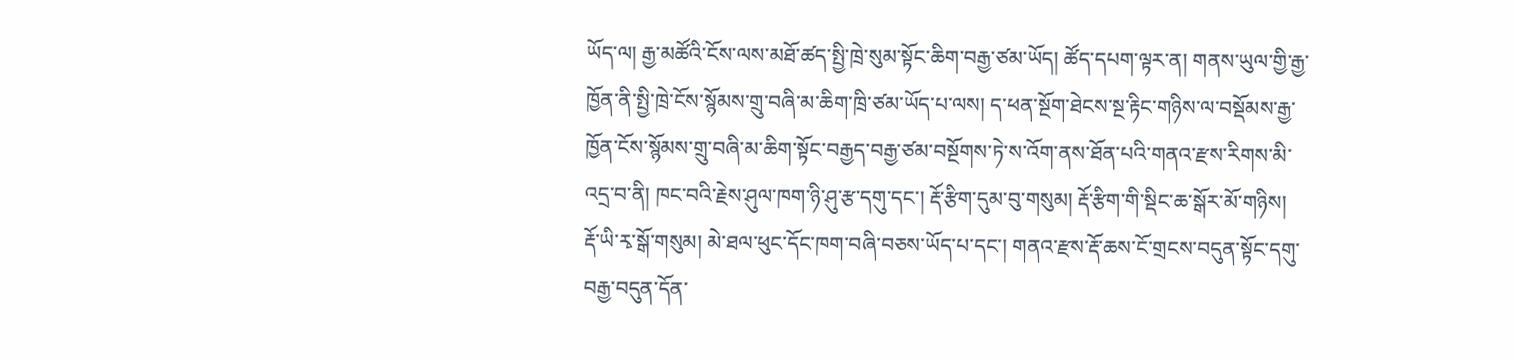ཡོད་ལ། རྒྱ་མཚོའི་ངོས་ལས་མཐོ་ཚད་སྤྱི་ཁྲེ་སུམ་སྟོང་ཆིག་བརྒྱ་ཙམ་ཡོད། ཚོད་དཔག་ལྟར་ན། གནས་ཡུལ་གྱི་རྒྱ་ཁྱོན་ནི་སྤྱི་ཁྲེ་ངོས་སྙོམས་གྲུ་བཞི་མ་ཆིག་ཁྲི་ཙམ་ཡོད་པ་ལས། ད་ཕན་སྔོག་ཐེངས་སྔ་རྟིང་གཉིས་ལ་བསྡོམས་རྒྱ་ཁྱོན་ངོས་སྙོམས་གྲུ་བཞི་མ་ཆིག་སྟོང་བརྒྱད་བརྒྱ་ཙམ་བསྔོགས་ཏེ་ས་འོག་ནས་ཐོན་པའི་གནའ་རྫས་རིགས་མི་འདྲ་བ་ནི། ཁང་བའི་རྗེས་ཤུལ་ཁག་ཉི་ཤུ་རྩ་དགུ་དང་། རྡོ་རྩིག་དུམ་བུ་གསུམ། རྡོ་རྩིག་གི་སྡིང་ཆ་སྒོར་མོ་གཉིས།   རྡོ་ཡི་རྭ་སྒོ་གསུམ། མེ་ཐལ་ཕུང་དོང་ཁག་བཞི་བཅས་ཡོད་པ་དང་། གནའ་རྫས་རྡོ་ཆས་ངོ་གྲངས་བདུན་སྟོང་དགུ་བརྒྱ་བདུན་དོན་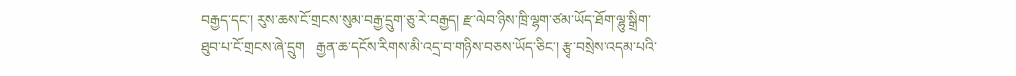བརྒྱད་དང་། རུས་ཆས་ངོ་གྲངས་སུམ་བརྒྱ་དྲུག་ཅུ་རེ་བརྒྱད། རྫ་ལེབ་ཉིས་ཁྲི་ལྷག་ཙམ་ཡོད་ཐོག་ལྷུ་སྒྲིག་ཐུབ་པ་ངོ་གྲངས་ཞེ་དྲུག   རྒྱན་ཆ་དངོས་རིགས་མི་འདྲ་བ་གཉིས་བཅས་ཡོད་ཅིང་། རྩྭ་བསྲེས་འདམ་པའི་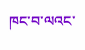ཁང་བ་ལའང་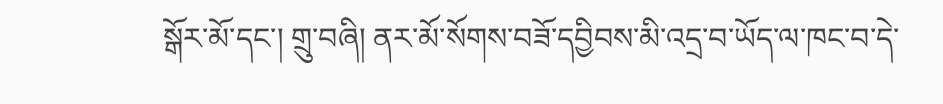སྒོར་མོ་དང་། གྲུ་བཞི། ནར་མོ་སོགས་བཟོ་དབྱིབས་མི་འདྲ་བ་ཡོད་ལ་ཁང་བ་དེ་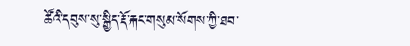ཚོའི་དབུས་སུ་སྒྱིད་རྡོ་རྐང་གསུམ་སོགས་ཀྱི་ཐབ་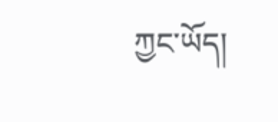ཀྱང་ཡོད།